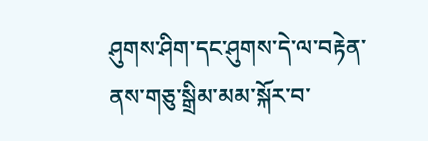ཤུགས་ཤིག་དང་ཤུགས་དེ་ལ་བརྟེན་ནས་གཅུ་སྒྲིམ་མམ་སྐོར་བ་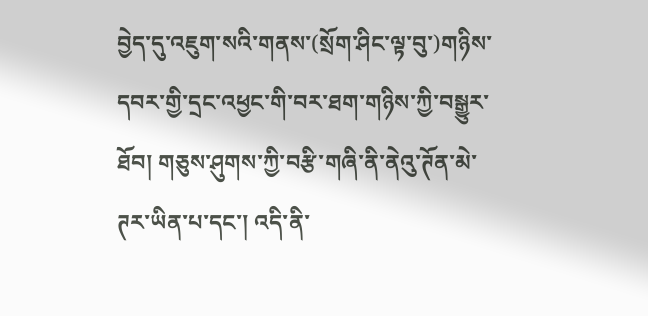བྱེད་དུ་འཇུག་སའི་གནས་(སྲོག་ཤིང་ལྟ་བུ་)གཉིས་དབར་གྱི་དྲང་འཕྱང་གི་བར་ཐག་གཉིས་ཀྱི་བསྒྱུར་ཐོབ། གཅུས་ཤུགས་ཀྱི་བརྩི་གཞི་ནི་ནེའུ་ཊོན་མེ་ཊར་ཡིན་པ་དང་། འདི་ནི་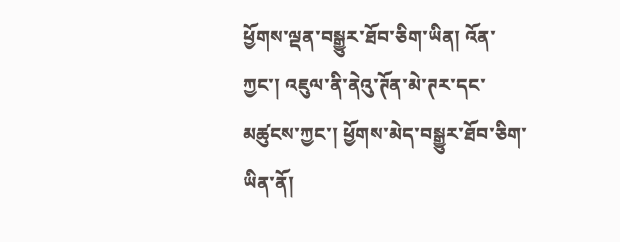ཕྱོགས་ལྡན་བསྒྱུར་ཐོབ་ཅིག་ཡིན། འོན་ཀྱང་། འཇུལ་ནི་ནེའུ་ཊོན་མེ་ཊར་དང་མཚུངས་ཀྱང་། ཕྱོགས་མེད་བསྒྱུར་ཐོབ་ཅིག་ཡིན་ནོ།